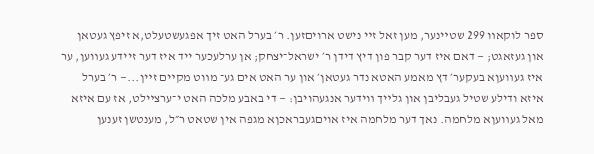ספר לוקאװ 299 שטײנער, מען זאל זײ נישט ארויםזען. ר׳ בערל האט זיך אפגעשטעלט,א זיפץ געטאן און געזאגט; — דאם איז דער קבר פון דיץ דידן ר׳ ישראל־יצחק; אן ערלעכער ייד איז דער זיידע געװען, ער איז געװעןא בעקער׳ דץ מאמע האטא נדר געטאן׳ און ער האט אים גע־ מװט מקײם זײן...— ר׳ בערל איזא ודילע שטיל געבליבן און גלײך װידער אנגעהויבן: — די באבע מלכה האט י־ערצײלט, אז עם איזא מאל געװעןא מלחמה. נאך דער מלחמה איז אויםגעבראכןא מגפה אין שטאט ר״ל, מענטשן זענען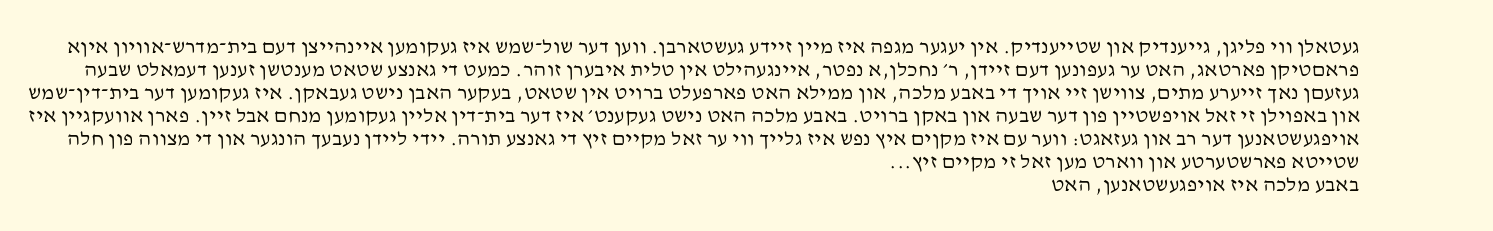געטאלן װי פליגן, גײענדיק און שטײענדיק. אין יעגער מגפה איז מײן זײדע געשטארבן. װען דער שול־שמש איז געקומען אײנהײצן דעם בית־מדרש־אוױון איןא פראםטיקן פארטאג, האט ער געפונען דעם זײדן, ר׳ נחכלן,א נפטר, אײנגעהילט אין טלית איבערן זוהר. כמעט די גאנצע שטאט מענטשן זענען דעמאלט שבעה געזעםן נאך זײערע מתים, צװישן זײ אויך די באבע מלכה, און ממילא האט פארפעלט ברויט אין שטאט, בעקער האבן נישט געבאקן. איז געקומען דער בית־דין־שמש און באפוילן זי זאל אויפשטײן פון דער שבעה און באקן ברויט. באבע מלכה האט נישט געקענט׳ איז דער בית־דין אלײן געקומען מנחם אבל זײן. פארן אװעקגײן איז אויפגעשטאנען דער רב און געזאגט: ווער עם איז מקןים איץ נפש איז גלײך ווי ער זאל מקײם זיץ די גאנצע תורה. יידי לײדן נעבעך הונגער און די מצװה פון חלה שטײטא פארשטערטע און װארט מען זאל זי מקײם זיץ...
באבע מלכה איז אויפגעשטאנען, האט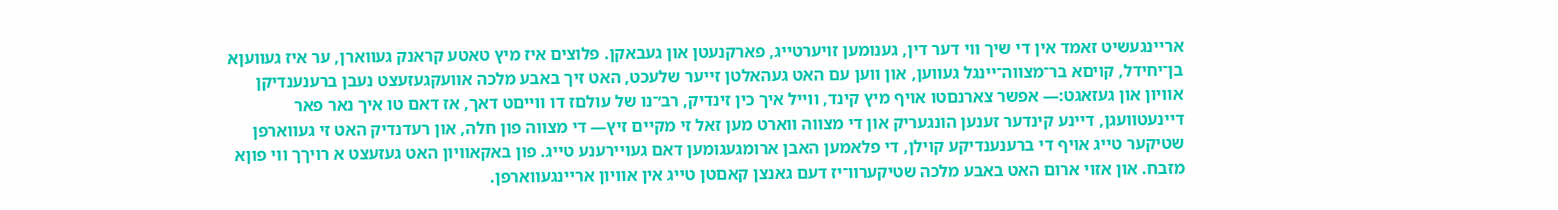ארײנגעשיט זאמד אין די שיך װי דער דין, גענומען זויערטײג, פארקנעטן און געבאקן. פלוצים איז מיץ טאטע קראנק געװארן, ער איז געװעןא בן־יחידל, קויםא בר־מצװה־ײנגל געװען, און װען עם האט געהאלטן זײער שלעכט, האט זיך באבע מלכה אװעקגעזעצט נעבן ברענענדיקן אוױון און געזאגט:— אפשר צארנםטו אויף מיץ קינד, וױיל איך כין זינדיק, רב׳־נו של עולםז דו וױיםט דאך, אז דאם טו איך נאר פאר דײנעטװעגן, דײנע קינדער זענען הונגעריק און די מצװה װארט מען זאל זי מקײם זיץ— די מצװה פון חלה, און רעדנדיק האט זי געװארפן שטיקער טײג אויף די ברענענדיקע קוילן, די פלאמען האבן ארומגעגומען דאם געױירענע טײג. פון באקאוױון האט געזעצט א רויךך וױ פוןא מזבח. און אזוי ארום האט באבע מלכה שטיקערװ־יז דעם גאנצן קאםטן טײג אין אוױון ארײנגעװארפן.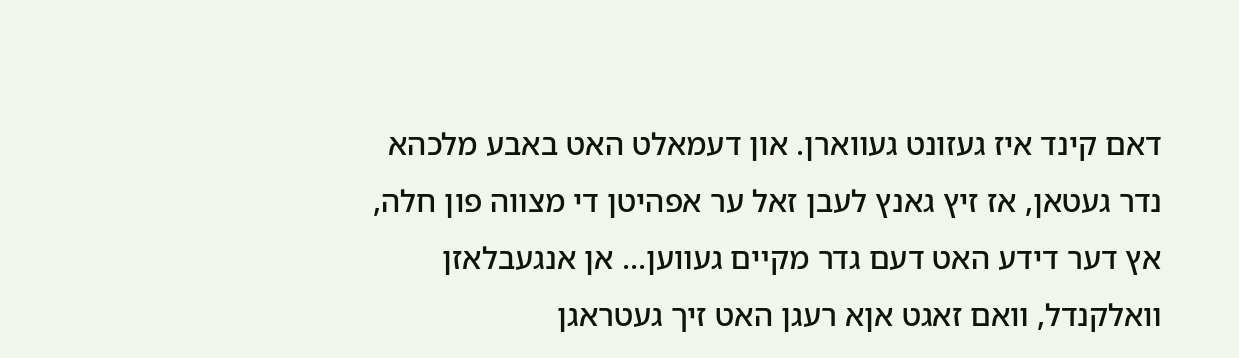דאם קינד איז געזונט געװארן. און דעמאלט האט באבע מלכהא נדר געטאן, אז זיץ גאנץ לעבן זאל ער אפהיטן די מצװה פון חלה, אץ דער דידע האט דעם גדר מקײם געװען... אן אנגעבלאזן װאלקנדל, װאם זאגט אןא רעגן האט זיך געטראגן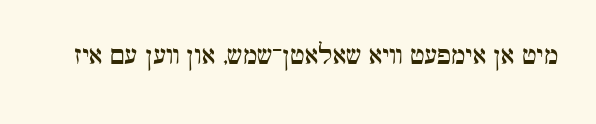מיט אן אימפעט װיא שאלאטן־שמש, און װען עם איז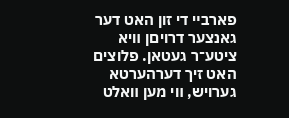פארבײ די זון האט דער גאנצער דרויםן װיא ציטע־ר געטאן. פלוצים האט זיך דערהערטא גערויש, װי מען װאלט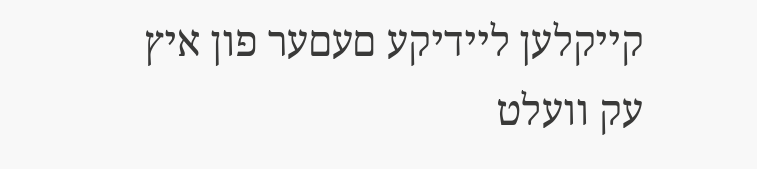קײקלען לײדיקע םעםער פון איץ עק װעלט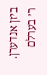ביזן אנדערן. ר׳ בערלם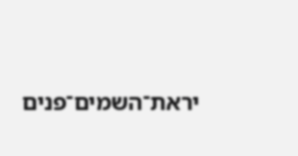יראת־השמים־פנים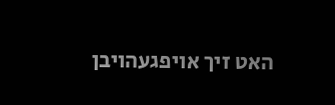האט זיך אויפגעהויבן